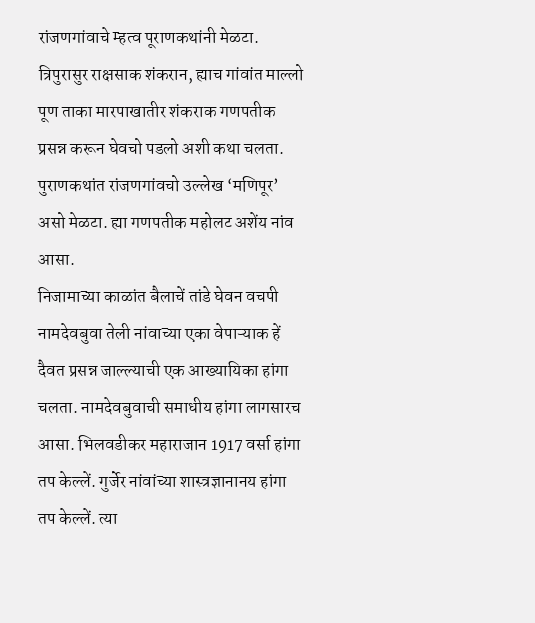रांजणगांवाचे म्हत्व पूराणकथांनी मेळटा. त्रिपुरासुर राक्षसाक शंकरान, ह्याच गांवांत माल्लो पूण ताका मारपाखातीर शंकराक गणपतीक प्रसन्न करून घेवचो पडलो अशी कथा चलता. पुराणकथांत रांजणगांवचो उल्लेख ‘मणिपूर’ असो मेळटा. ह्या गणपतीक महोलट अशेंय नांव आसा.
निजामाच्या काळांत बैलाचें तांडे घेवन वचपी नामदेवबुवा तेली नांवाच्या एका वेपाऱ्याक हें दैवत प्रसन्न जाल्ल्याची एक आख्यायिका हांगा चलता. नामदेवबुवाची समाधीय हांगा लागसारच आसा. भिलवडीकर महाराजान 1917 वर्सा हांगा तप केल्लें. गुर्जेर नांवांच्या शास्त्रज्ञानानय हांगा तप केल्लें. त्या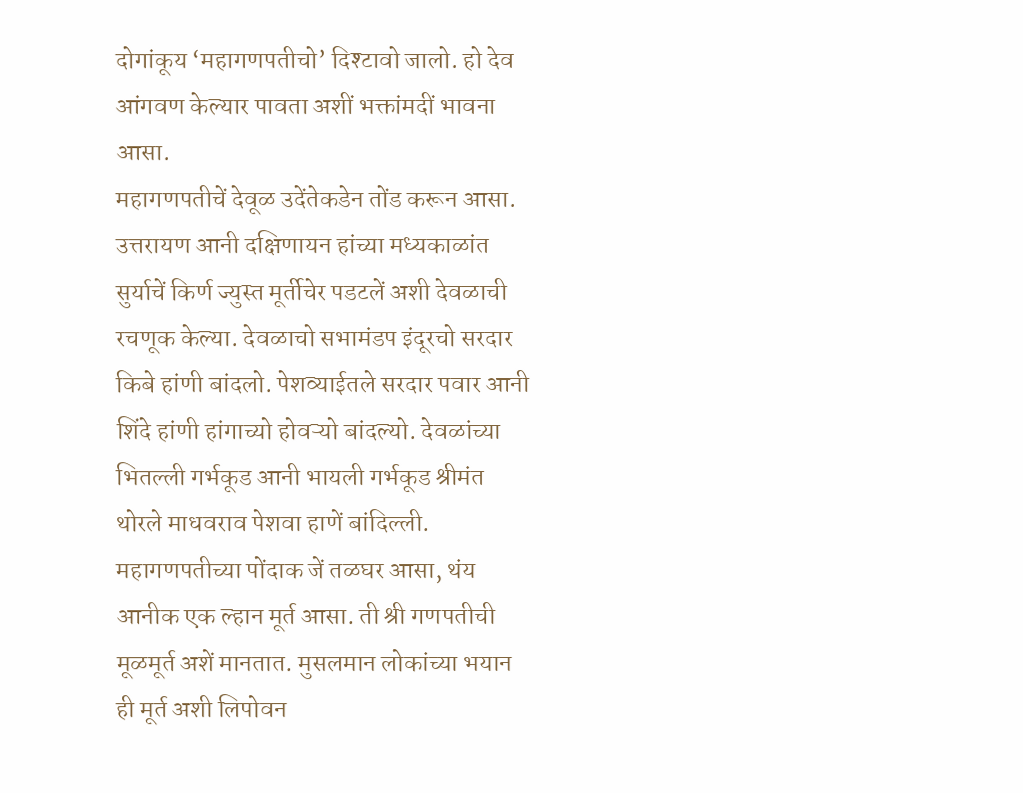दोगांकूय ‘महागणपतीचो’ दिश्टावो जालो. हो देव आंगवण केल्यार पावता अशीं भक्तांमदीं भावना आसा.
महागणपतीचें देवूळ उदेंतेकडेन तोंड करून आसा. उत्तरायण आनी दक्षिणायन हांच्या मध्यकाळांत सुर्याचें किर्ण ज्युस्त मूर्तीचेर पडटलें अशी देवळाची रचणूक केल्या. देवळाचो सभामंडप इंदूरचो सरदार किबे हांणी बांदलो. पेशव्याईतले सरदार पवार आनी शिंदे हांणी हांगाच्यो होवऱ्यो बांदल्यो. देवळांच्या भितल्ली गर्भकूड आनी भायली गर्भकूड श्रीमंत थोरले माधवराव पेशवा हाणें बांदिल्ली.
महागणपतीच्या पोंदाक जें तळघर आसा, थंय आनीक एक ल्हान मूर्त आसा. ती श्री गणपतीची मूळमूर्त अशें मानतात. मुसलमान लोकांच्या भयान ही मूर्त अशी लिपोवन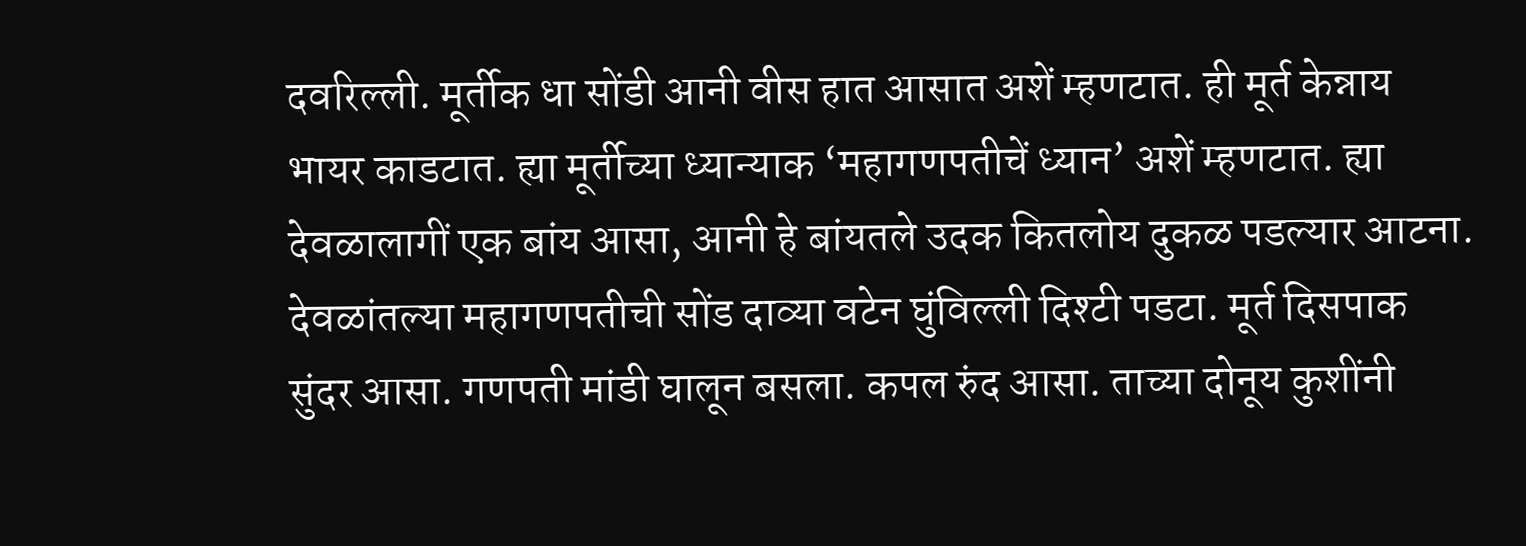दवरिल्ली. मूर्तीक धा सोंडी आनी वीस हात आसात अशें म्हणटात. ही मूर्त केन्नाय भायर काडटात. ह्या मूर्तीच्या ध्यान्याक ‘महागणपतीचें ध्यान’ अशें म्हणटात. ह्या देवळालागीं एक बांय आसा, आनी हे बांयतले उदक कितलोय दुकळ पडल्यार आटना.
देवळांतल्या महागणपतीची सोंड दाव्या वटेन घुंविल्ली दिश्टी पडटा. मूर्त दिसपाक सुंदर आसा. गणपती मांडी घालून बसला. कपल रुंद आसा. ताच्या दोनूय कुशींनी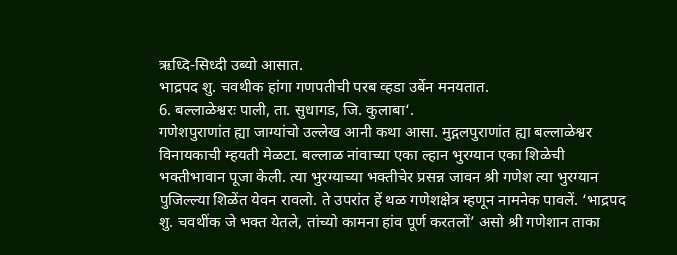ऋध्दि-सिध्दी उब्यो आसात.
भाद्रपद शु. चवथीक हांगा गणपतीची परब व्हडा उर्बेन मनयतात.
6. बल्लाळेश्वरः पाली, ता. सुधागड, जि. कुलाबा‘.
गणेशपुराणांत ह्या जाग्यांचो उल्लेख आनी कथा आसा. मुद्गलपुराणांत ह्या बल्लाळेश्वर विनायकाची म्हयती मेळटा. बल्लाळ नांवाच्या एका ल्हान भुरग्यान एका शिळेची भक्तीभावान पूजा केली. त्या भुरग्याच्या भक्तीचेर प्रसन्न जावन श्री गणेश त्या भुरग्यान पुजिल्ल्या शिळेंत येवन रावलो. ते उपरांत हें थळ गणेशक्षेत्र म्हणून नामनेक पावलें. ‘भाद्रपद शु. चवथींक जे भक्त येतले, तांच्यो कामना हांव पूर्ण करतलों’ असो श्री गणेशान ताका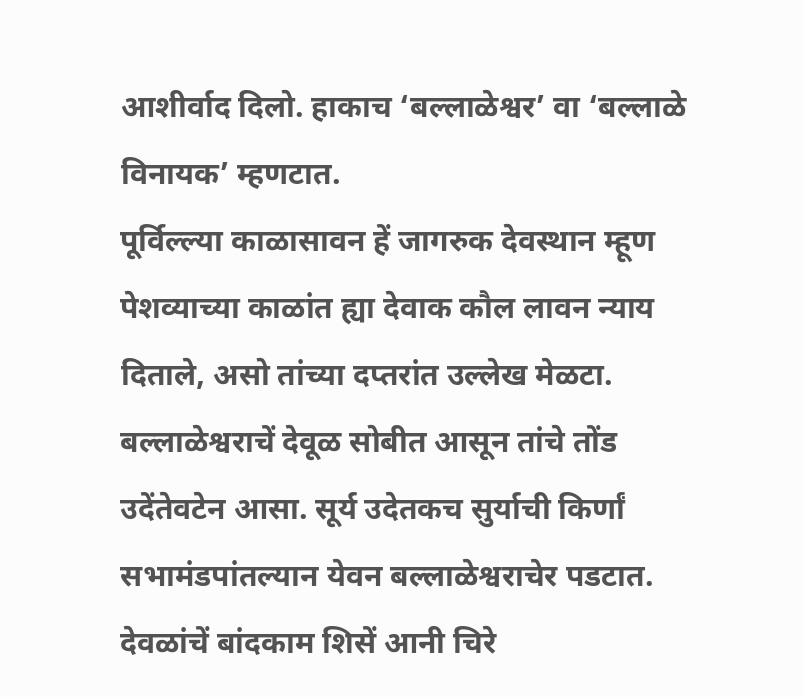आशीर्वाद दिलो. हाकाच ‘बल्लाळेश्वर’ वा ‘बल्लाळे विनायक’ म्हणटात.
पूर्विल्ल्या काळासावन हें जागरुक देवस्थान म्हूण पेशव्याच्या काळांत ह्या देवाक कौल लावन न्याय दिताले, असो तांच्या दप्तरांत उल्लेख मेळटा.
बल्लाळेश्वराचें देवूळ सोबीत आसून तांचे तोंड उदेंतेवटेन आसा. सूर्य उदेतकच सुर्याची किर्णां सभामंडपांतल्यान येवन बल्लाळेश्वराचेर पडटात. देवळांचें बांदकाम शिसें आनी चिरे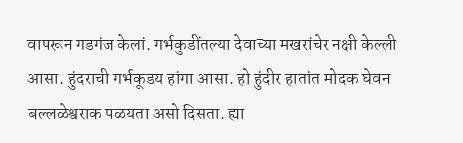वापरून गडगंज केलां. गर्भकुडींतल्या देवाच्या मखरांचेर नक्षी केल्ली आसा. हुंदराची गर्भकूडय हांगा आसा. हो हुंदीर हातांत मोदक घेवन बल्लळेश्वराक पळयता असो दिसता. ह्या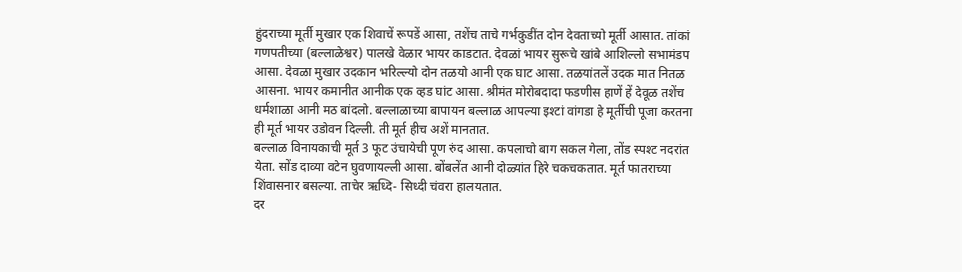हुंदराच्या मूर्ती मुखार एक शिवाचें रूपडें आसा, तशेंच ताचे गर्भकुडींत दोन देवताच्यो मूर्ती आसात. तांकां गणपतीच्या (बल्लाळेश्वर) पालखे वेळार भायर काडटात. देवळां भायर सुरूचे खांबे आशिल्लो सभामंडप आसा. देवळा मुखार उदकान भरिल्ल्यो दोन तळयो आनी एक घाट आसा. तळयांतलें उदक मात नितळ आसना. भायर कमानीत आनीक एक व्हड घांट आसा. श्रीमंत मोरोबदादा फडणीस हाणें हें देवूळ तशेंच धर्मशाळा आनी मठ बांदलो. बल्लाळाच्या बापायन बल्लाळ आपल्या इश्टां वांगडा हे मूर्तीची पूजा करतना ही मूर्त भायर उडोवन दिल्ली. ती मूर्त हीच अशें मानतात.
बल्लाळ विनायकाची मूर्त 3 फूट उंचायेची पूण रुंद आसा. कपलाचो बाग सकल गेला, तोंड स्पश्ट नदरांत येता. सोंड दाव्या वटेन घुवणायल्ली आसा. बोंबलेंत आनी दोळ्यांत हिरे चकचकतात. मूर्त फातराच्या शिंवासनार बसल्या. ताचेर ऋध्दि- सिध्दी चंवरा हालयतात.
दर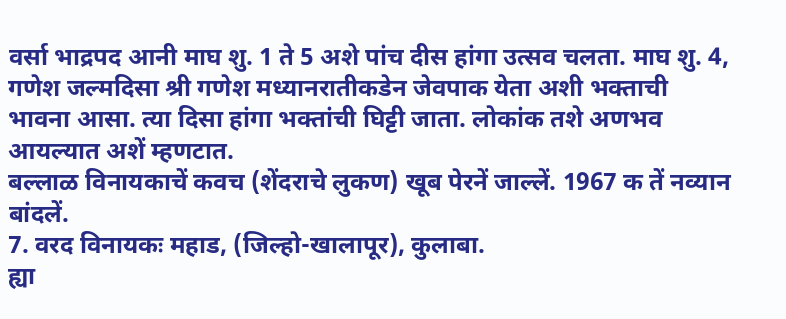वर्सा भाद्रपद आनी माघ शु. 1 ते 5 अशे पांच दीस हांगा उत्सव चलता. माघ शु. 4, गणेश जल्मदिसा श्री गणेश मध्यानरातीकडेन जेवपाक येता अशी भक्ताची भावना आसा. त्या दिसा हांगा भक्तांची घिट्टी जाता. लोकांक तशे अणभव आयल्यात अशें म्हणटात.
बल्लाळ विनायकाचें कवच (शेंदराचे लुकण) खूब पेरनें जाल्लें. 1967 क तें नव्यान बांदलें.
7. वरद विनायकः महाड, (जिल्हो-खालापूर), कुलाबा.
ह्या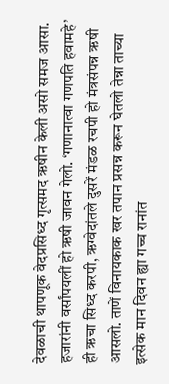देवळाची थापणूक वेदप्रसिध्द गृत्समद ऋषीन केली असो समज आसा. हजारांनी वर्सांपयलीं हो ऋषी जावन गेलो. ‘गणानात्वा गणपति हवामहे’ ही ऋचा सिध्द करपी, ऋग्वेदांतले दुसरें मंडळ रचपी हो मंत्रसंपन्न ऋषी आसलो. ताणें विनायकाक खर तपान प्रसन्न करून घेतलो तेन्ना ताच्या इत्सेक मान दिवन ह्या गच्च रानांत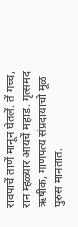रावपाचें ताणें मानून घेतलें. तें गच्च, रान म्हळ्यार आयचें महाड. गृत्समद ऋषीक, गाणपत्य संप्रदायाचो मूळ पुरुस मानतात.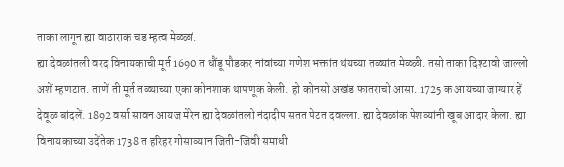ताका लागून ह्या वाठाराक चड म्हत्व मेळ्ळां.
ह्या देवळांतली वरद विनायकाची मूर्त 1690 त धौंडू पौडकर नांवांच्या गणेश भक्तांत थंयच्या तळ्यांत मेळ्ळी. तसो ताका दिश्टावो जाल्लो अशें म्हणटात. ताणें ती मूर्त तळ्याच्या एका कोनशाक थापणूक केली. हो कोनसो अखंड फातराचो आसा. 1725 क आयच्या जाग्यार हें देवूळ बांदलें. 1892 वर्सा सावन आयज मेरेन ह्या देवळांतलो नंदादीप सतत पेटत दवल्ला. ह्या देवळांक पेशव्यांनी खूब आदार केला. ह्या विनायकाच्या उदेंतेक 1738 त हरिहर गोसाव्यान जिती-जिवी समाधी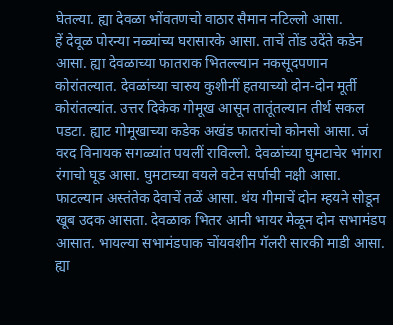घेतल्या. ह्या देवळा भोंवतणचो वाठार सैमान नटिल्लो आसा.
हें देवूळ पोरन्या नळ्यांच्य घरासारके आसा. ताचें तोंड उदेंते कडेन आसा. ह्या देवळाच्या फातराक भितल्ल्यान नकसूदपणान कोरांतल्यात. देवळांच्या चारुय कुशीनीं हतयाच्यो दोन-दोन मूर्ती कोरांतल्यांत. उत्तर दिकेक गोमूख आसून तातूंतल्यान तीर्थ सकल पडटा. ह्याट गोमूखाच्या कडेक अखंड फातरांचो कोनसो आसा. जं वरद विनायक सगळ्यांत पयलीं राविल्लो. देवळांच्या घुमटाचेर भांगरा रंगाचो घूड आसा. घुमटाच्या वयले वटेन सर्पाची नक्षी आसा. फाटल्यान अस्तंतेक देवाचें तळें आसा. थंय गीमाचें दोन म्हयने सोडून खूब उदक आसता. देवळाक भितर आनी भायर मेळून दोन सभामंडप आसात. भायल्या सभामंडपाक चोंयवशीन गॅलरी सारकी माडी आसा. ह्या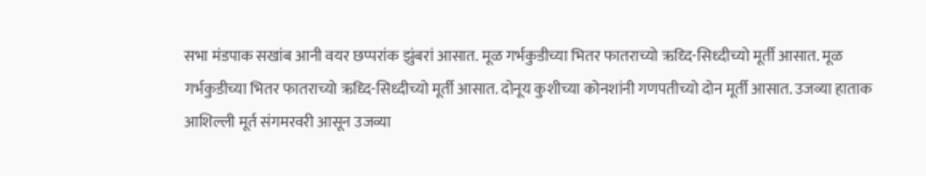सभा मंडपाक सखांब आनी वयर छप्परांक झुंबरां आसात. मूळ गर्भकुडीच्या भितर फातराच्यो ऋध्दि-सिध्दीच्यो मूर्ती आसात. मूळ गर्भकुडीच्या भितर फातराच्यो ऋध्दि-सिध्दीच्यो मूर्ती आसात. दोनूय कुशीच्या कोनशांनी गणपतीच्यो दोन मूर्ती आसात. उजव्या हाताक आशिल्ली मूर्त संगमरवरी आसून उजव्या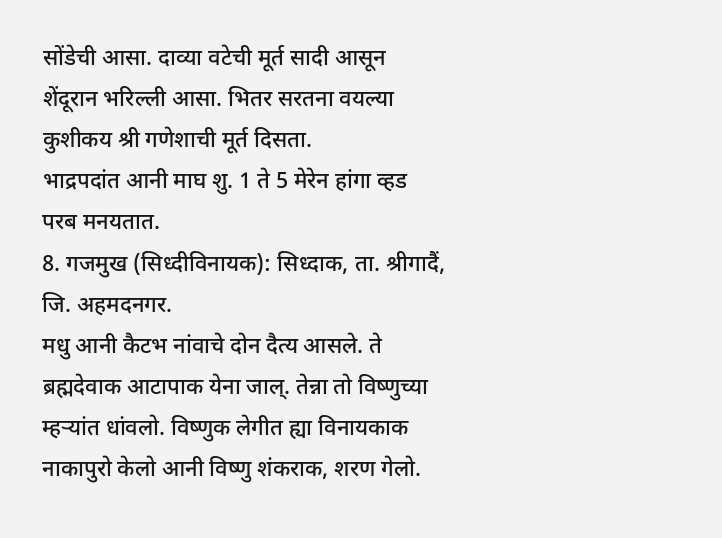सोंडेची आसा. दाव्या वटेची मूर्त सादी आसून शेंदूरान भरिल्ली आसा. भितर सरतना वयल्या कुशीकय श्री गणेशाची मूर्त दिसता.
भाद्रपदांत आनी माघ शु. 1 ते 5 मेरेन हांगा व्हड परब मनयतात.
8. गजमुख (सिध्दीविनायक): सिध्दाक, ता. श्रीगादैं, जि. अहमदनगर.
मधु आनी कैटभ नांवाचे दोन दैत्य आसले. ते ब्रह्मदेवाक आटापाक येना जाल्. तेन्ना तो विष्णुच्या म्हऱ्यांत धांवलो. विष्णुक लेगीत ह्या विनायकाक नाकापुरो केलो आनी विष्णु शंकराक, शरण गेलो.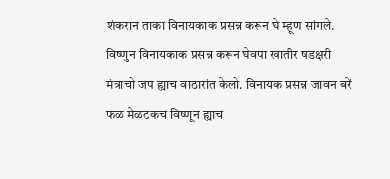शंकरान ताका विनायकाक प्रसन्न करून घे म्हूण सांगले. विष्णुन विनायकाक प्रसन्न करून घेवपा खातीर षडक्षरी मंत्राचो जप ह्याच वाठारांत केलो. विनायक प्रसन्न जावन बरें फळ मेळटकच विष्णून ह्याच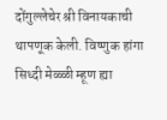दोंगुल्लेचेर श्री विनायकाची थापणूक केली. विष्णुक हांगा सिध्दी मेळ्ळी म्हूण ह्या